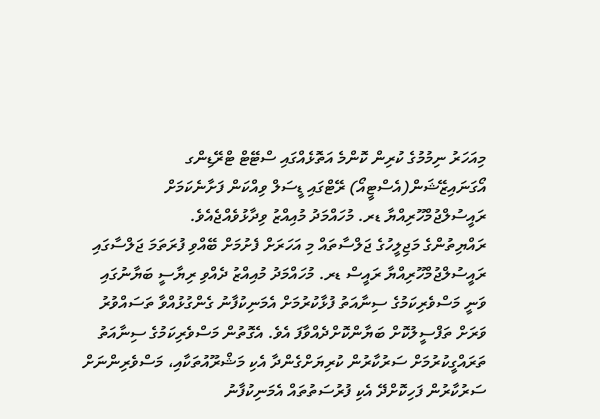މިއަހަރު ނިމުމުގެ ކުރިން ކޮންމެ އަތޮޅެއްގައި ސްޓޭޓް ޓްރޭޑިންގ އޯގަނައިޒޭޝަން(އެސްޓީއޯ) ރޭޓްގައި ޑީސަލް ވިއްކަން ފަށާނެކަމަށް ރައީސުލްޖުމްހޫރިއްޔާ ޑރ. މުހައްމަދު މުއިއްޒު ވިދާޅުވެއްޖެއެވެ.
ރައްޔިތުންގެ މަޖިލީހުގެ ޖަލްސާތައް މި އަހަރަށް ފެށުމަށް ބޭއްވި ފުރަތަމަ ޖަލްސާގައި ރައީސުލްޖުމްހޫރިއްޔާ ރައީސް ޑރ. މުހައްމަދު މުއިއްޒު ދެއްވި ރިޔާސީ ބަޔާނުގައި ވަނީ މަސްވެރިކަމުގެ ސިނާއަތު ފުޅާކުރުމަށް އެމަނިކުފާނު ގެންގުޅުއްވާ ތަސައްވުރު ވަރަށް ތަފްސީލުކޮށް ބަޔާންކޮށްދެއްވާފަ އެވެ. އެގޮތުން މަސްވެރިކަމުގެ ސިނާއަތު ތަރައްގީކުރުމަށް ސަރުކާރުން ކުރިޔަށްގެންދާ އެކި މަޝްރޫއުތަކާއި، މަސްވެރިންނަށް ސަރުކާރުން ފަހިކޮށްދޭ އެކި ފުރުސަތުތައް އެމަނިކުފާނު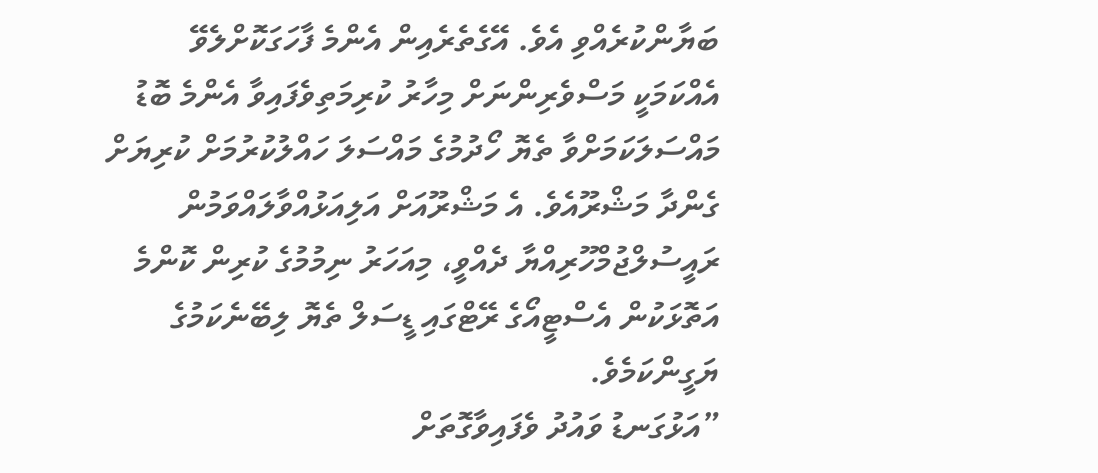ބަޔާންކުރެއްވި އެވެ. އޭގެތެރެއިން އެންމެ ފާހަގަކޮށްލެވޭ އެއްކަމަކީ މަސްވެރިންނަށް މިހާރު ކުރިމަތިވެފައިވާ އެންމެ ބޮޑު މައްސަލަކަމަށްވާ ތެޔޮ ހޯދުމުގެ މައްސަލަ ހައްލުކުރުމަށް ކުރިޔަށް ގެންދާ މަޝްރޫއެވެ. އެ މަޝްރޫއަށް އަލިއަޅުއްވާލައްވަމުން ރައީސުލްޖުމްހޫރިއްޔާ ދެއްވީ، މިއަހަރު ނިމުމުގެ ކުރިން ކޮންމެ އަތޮޅަކުން އެސްޓީއޯގެ ރޭޓްގައި ޑީސަލް ތެޔޮ ލިބޭނެކަމުގެ ޔަގީންކަމެވެ.
”އަޅުގަނޑު ވައުދު ވެފައިވާގޮތަށް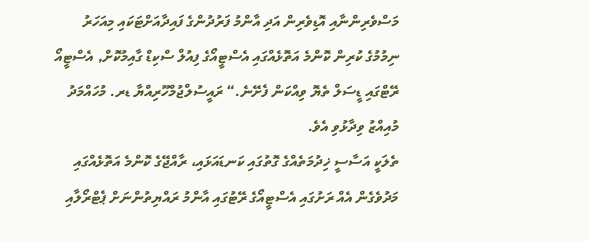މަސްވެރިންނާއި އޮޑިވެރިން އަދި އާންމު ފަރުދުންގެ ފައިދާއަށްޓަކައި މިއަހަރު ނިމުމުގެ ކުރިން ކޮންމެ އަތޮޅެއްގައި އެސްޓީއޯގެ ފިއުލް ސްކިޑް ގާއިމުކޮށް, އެސްޓީއޯ ރޭޓްގައި ޑީސަލް ތެޔޮ ވިއްކަން ފެށޭނެ.“ ރައީސުލްޖުމްހޫރިއްޔާ ޑރ. މުހައްމަދު މުއިއްޒު ވިދާޅުވި އެވެ.
ތެލަކީ އަސާސީ ޚިދުމަތެއްގެ ގޮތުގައި ކަނޑައަޅައި، ރާއްޖޭގެ ކޮންމެ އަތޮޅެއްގައި މަދުވެގެން އެއް ރަށުގައި އެސްޓީއޯގެ ރޭޓުގައި އާންމު ރައްޔިތުންނަށް ޕެޓްރޯލާއި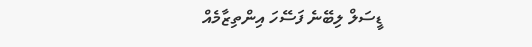ޑީސަލް ލިބޭނެ ފަސޭހަ އިންތިޒާމެއް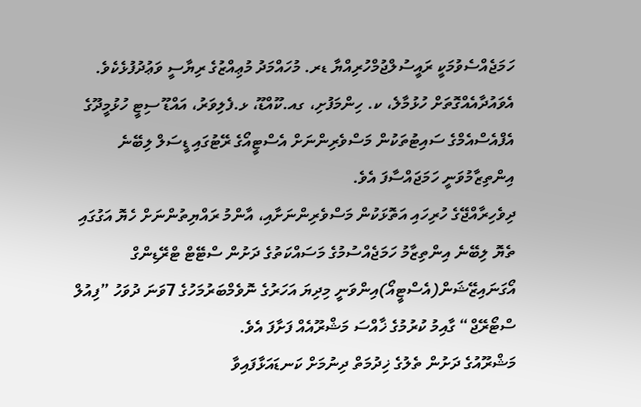ހަމަޖެއްސެވުމަކީ ރައީސުލްޖުމްހުރިއްޔާ ޑރ. މުހައްމަދު މުޢިއްޒުގެ ރިޔާސީ ވަޢުދުފުޅެކެވެ. އެވައުދާއެއްގޮތަށް ހުޅުމާލެ، ކ. ހިންމަފުށި، ގއ.ކޫއްޑޫ، ޅ.ފެލިވަރު، އައްޑޫ ސިޓީ ހުޅުމީދޫގެ އެފްއެސްއެމްގެ ސައިޓުތަކުން މަސްވެރިންނަށް އެސްޓީއޯގެ ރޭޓުގައި ޑީސަލް ލިބޭނެ އިންތިޒާމުވަނީ ހަމަޖައްސާފަ އެވެ.
ދިވެހިރާއްޖޭގެ ހުރިހައި އަތޮޅަކުން މަސްވެރިންނަށާއި، އާންމު ރައްޔިތުންނަށް ހެޔޮ އަގުގައި ތެޔޮ ލިބޭނެ އިންތިޒާމު ހަމަޖެއްސުމުގެ މަސައްކަތުގެ ދަށުން ސްޓޭޓް ޓްރޭޑިންގް އޯގަނައިޒޭޝަން(އެސްޓީއޯ)އިންވަނީ މިދިޔަ އަހަރުގެ ނޮވެމްބަރުމަހުގެ 7ވަނަ ދުވަހު ”ފިއުލް ސްޓޯރޭޖް“ ގާއިމު ކުރުމުގެ ޚާއްސަ މަޝްރޫއެއް ފަށާފަ އެވެ.
މަޝްރޫއުގެ ދަށުން ތެލުގެ ޚިދުމަތް ދިނުމަށް ކަނޑައަޅާފައިވާ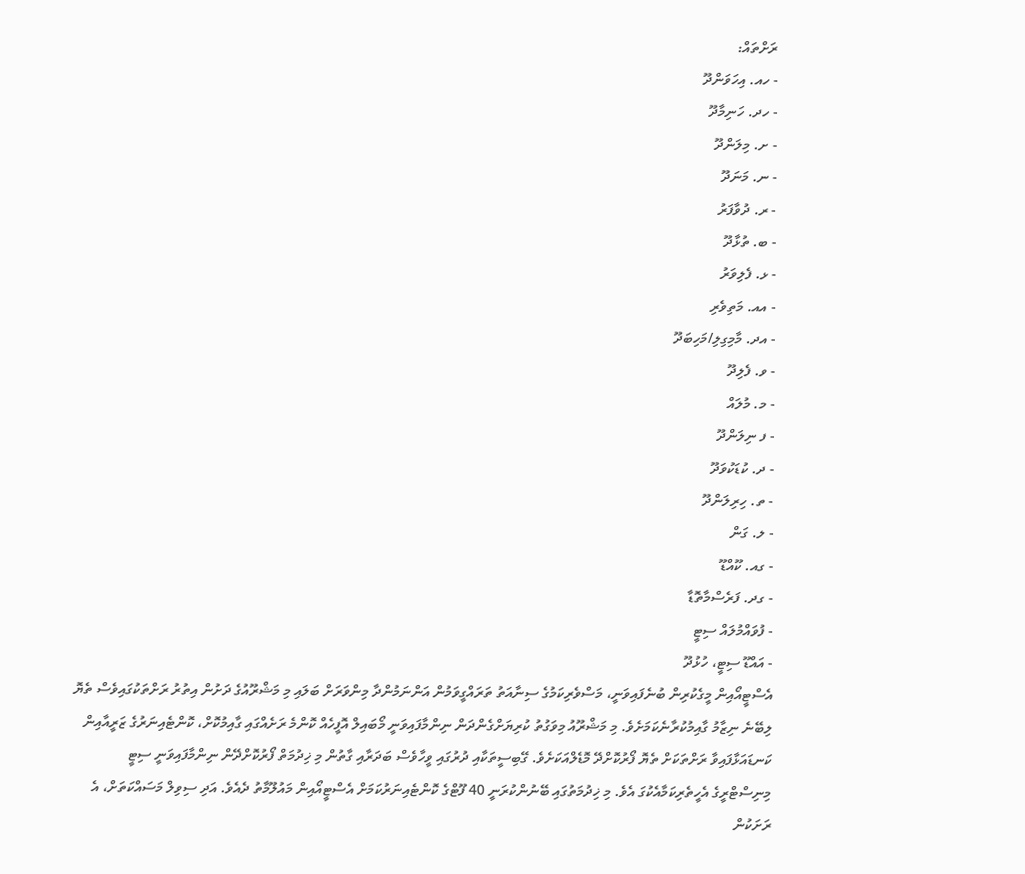ރަށްތައް:
- ހއ. އިހަވަންދޫ
- ހދ. ހަނިމާދޫ
- ށ. މިލަންދޫ
- ނ. މަނަދޫ
- ރ. ދުވާފަރު
- ބ. ތުޅާދޫ
- ޅ. ފެލިވަރު
- އއ. މަތިވެރި
- އދ. މާމިގިލި/މަހިބަދޫ
- ވ. ފެލިދޫ
- މ. މުލައް
- ފ ނިލަންދޫ
- ދ. ކުޑަކުވަދޫ
- ތ. ހިރިލަންދޫ
- ލ. ގަން
- ގއ. ކޫއްޑޫ
- ގދ. ފަރެސްމާތޮޑާ
- ފުވައްމުލައް ސިޓީ
- އައްޑޫ ސިޓީ، ހުޅުދޫ
އެސްޓީއޯއިން މީގެކުރިން ބުނެފައިވަނީ، މަސްވެރިކަމުގެ ސިނާއަތު ތަރައްގީވަމުން އަންނަމުންދާ މިންވަރަށް ބަލައި މި މަޝްރޫއުގެ ދަށުން އިތުރު ރަށްތަކުގައިވެސް ތެޔޮ ލިބޭނެ ނިޒާމު ގާއިމުކުރާނެކަމަށެވެ. މި މަޝްރޫއު މިވަގުތު ކުރިޔަށްގެންދަން ނިންމާފައިވަނީ މޯބައިލް އޮފީހެއް ކޮންމެ ރަށެއްގައި ގާއިމުކޮށް، ކޮންޓެއިނަރުގެ ޒަރީއާއިން ކަނޑައަޅާފައިވާ ރަށްތަކަށް ތެޔޮ ފޯރުކޮށްދޭ މޮޑެލްއަކަށެވެ. ގޭބިސީތަކާއި ދުރުގައި ވީހާވެސް ބަދަރާއި ގާތުން މި ޚިދުމަތް ފޯރުކޮށްދޭން ނިންމާފައިވަނީ ސިޓީ މިނިސްޓްރީގެ އެހީތެރިކަމާއެކުގަ އެވެ. މި ޚިދުމަތުގައި ބޭނުންކުރަނީ 40 ފޫޓްގެ ކޮންޓެއިނަރުކަމަށް އެސްޓީއޯއިން މައުލޫމާތު ދެއެވެ. އަދި ސިވިލް މަސައްކަތަށް، އެ ރަށަކުން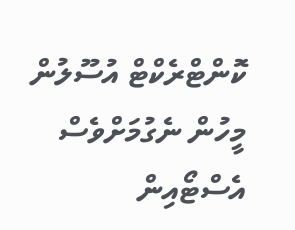ކޮންޓްރެކްޓް އުސޫލުން މީހުން ނެގުމަށްވެސް އެސްޓޯއިން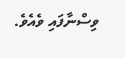ވިސްނާފައި ވެއެވެ.